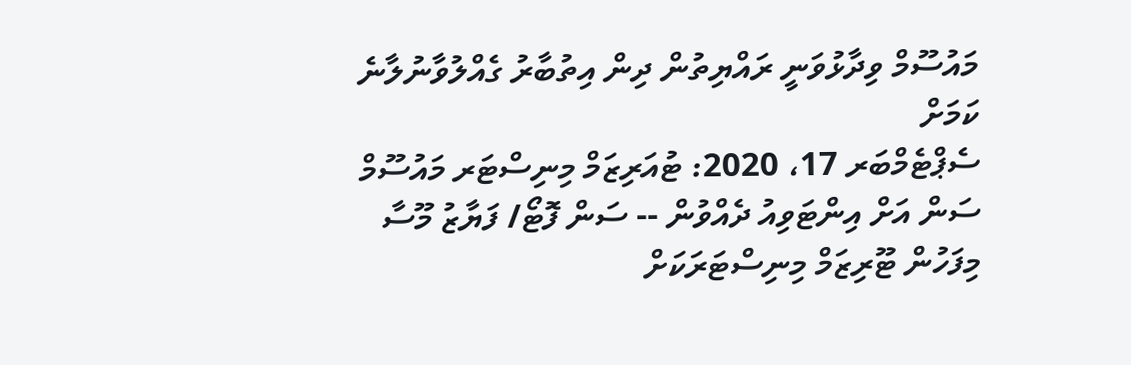މައުސޫމް ވިދާޅުވަނީ ރައްޔިތުން ދިން އިތުބާރު ގެއްލުވާނުލާނެ ކަމަށް
ސެޕްޓެމްބަރ 17، 2020: ޓުއަރިޒަމް މިނިސްޓަރ މައުސޫމް ސަން އަށް އިންޓަވިއު ދެއްވުން -- ސަން ފޮޓޯ/ ފަޔާޒު މޫސާ
މިފަހުން ޓޫރިޒަމް މިނިސްޓަރަކަށް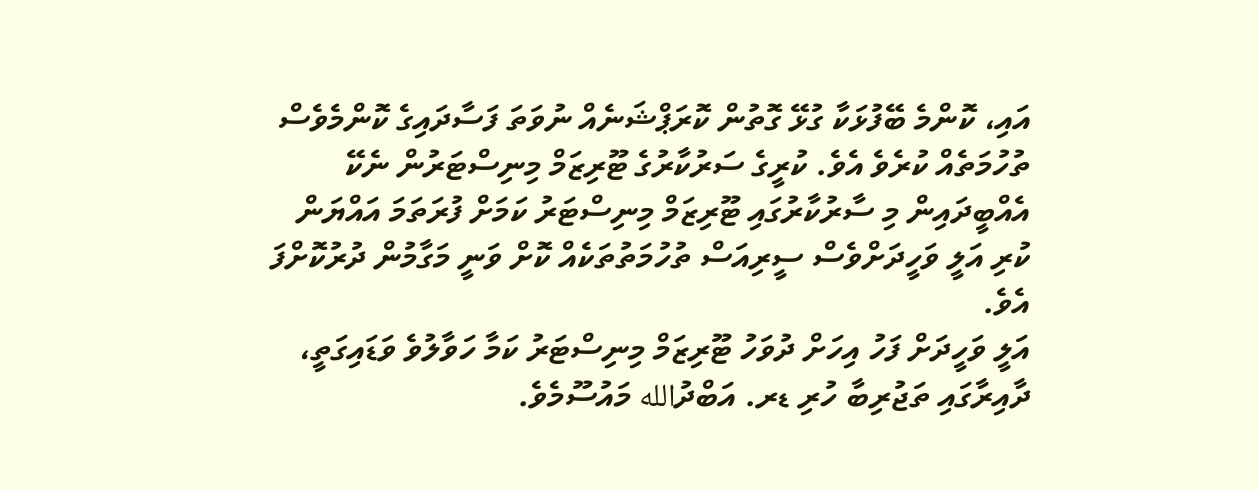އައި، ކޮންމެ ބޭފުޅަކާ ގުޅޭ ގޮތުން ކޮރަޕްޝަނެއް ނުވަތަ ފަސާދައިގެ ކޮންމެވެސް ތުހުމަތެއް ކުރެވެ އެވެ. ކުރީގެ ސަރުކާރުގެ ޓޫރިޒަމް މިނިސްޓަރުން ނެކޭ އެއްބީދައިން މި ސާރުކާރުގައި ޓޫރިޒަމް މިނިސްޓަރު ކަމަށް ފުރަތަމަ އައްޔަން ކުރި އަލީ ވަހީދަށްވެސް ސީރިއަސް ތުހުމަތުތަކެއް ކޮށް ވަނީ މަގާމުން ދުރުކޮށްފަ އެވެ.
އަލީ ވަހީދަށް ފަހު އިހަށް ދުވަހު ޓޫރިޒަމް މިނިސްޓަރު ކަމާ ހަވާލުވެ ވަޑައިގަތީ، ދާއިރާގައި ތަޖުރިބާ ހުރި ޑރ. އަބްދުالله މައުސޫމެވެ.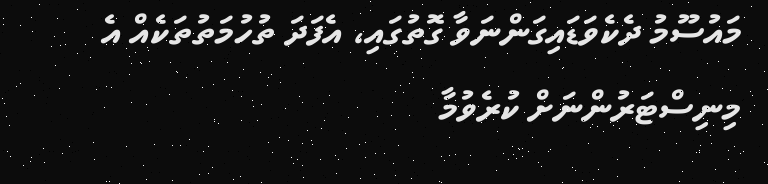މައުސޫމު ދެކެވަޑައިގަންނަވާ ގޮތުގައި، އެފަދަ ތުހުމަތުތަކެއް އެ މިނިސްޓަރުންނަށް ކުރެވުމާ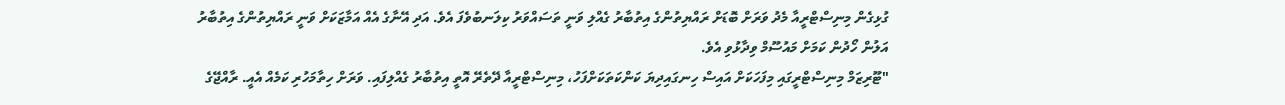ގުޅިގެން މިނިސްޓްރީއާ މެދު ވަރަށް ބޮޑަށް ރައްޔިތުންގެ އިތުބާރު ގެއްލި ވަނީ ތަސައްވަރު ކިލަނބުވެފަ އެވެ. އަދި އޭނާގެ އެއް އަމާޒަކަށް ވަނީ ރައްޔިތުންގެ އިތުބާރު އަލުން ހޯދުން ކަމަށް މައުސޫމް ވިދާޅުވި އެވެ.
"ޓޫރިޒަމް މިނިސްޓްރީގައި މިފަހަކަށް އައިސް ހިނގައިދިޔަ ކަންކަތަކަށްފަހު، މިނިސްޓްރީއާ ދޭތެރޭ އޮތީ އިތުބާރު ގެއްލިފައި. ވަރަށް ހިތާމަހުރި ކަމެއް އެއީ. ރާއްޖޭގެ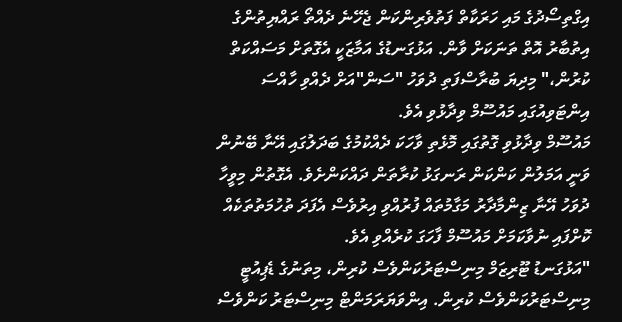އިގްތިސޯދުގެ މައި ހަރަކާތް ފަތުވެރިންކަން ޖެހޭނެ ދެއްތޯ ރައްޔިތުންގެ އިތުބާރު އޮތް ތަނަކަށް ވާން. އަޅުގަނޑުގެ އަމާޒަކީ އެގޮތަށް މަސައްކަތް ކުރުން،" މިދިޔަ ބުރާސްފަތި ދުވަހު "ސަން"އަށް ދެއްވި ހާއްސަ އިންޓަވިއުގައި މައުސޫމް ވިދާޅުވި އެވެ.
މައުސޫމް ވިދާޅުވި ގޮތުގައި މޮޅެތި ވާހަކަ ދެއްކުމުގެ ބަދަލުގައި އޭނާ ބޭނުން ވަނީ އަމަލުން ކަންކަން ރަނގަޅު ކުރާތަން ދައްކަންށެވެ. އެގޮތުން މިވީހާ ދުވަހު އޭނާ ޒިންމާދާރު މަގާމުތައް ފުރުއްވި އިރުވެސް އެފަދަ ތުހުމަތުތަކެއް ކޮށްފައި ނުވާކަމަށް މައުސޫމް ފާހަގަ ކުރެއްވި އެވެ.
"އަޅުގަނޑު ޓޫރިޒަމް މިނިސްޓަރުކަންވެސް ކުރިން، މިތަނުގެ ޑެޕިއުޓީ މިނިސްޓަރުކަންވެސް ކުރިން. އިންވަޔަރަމަންޓް މިނިސްޓަރު ކަންވެސް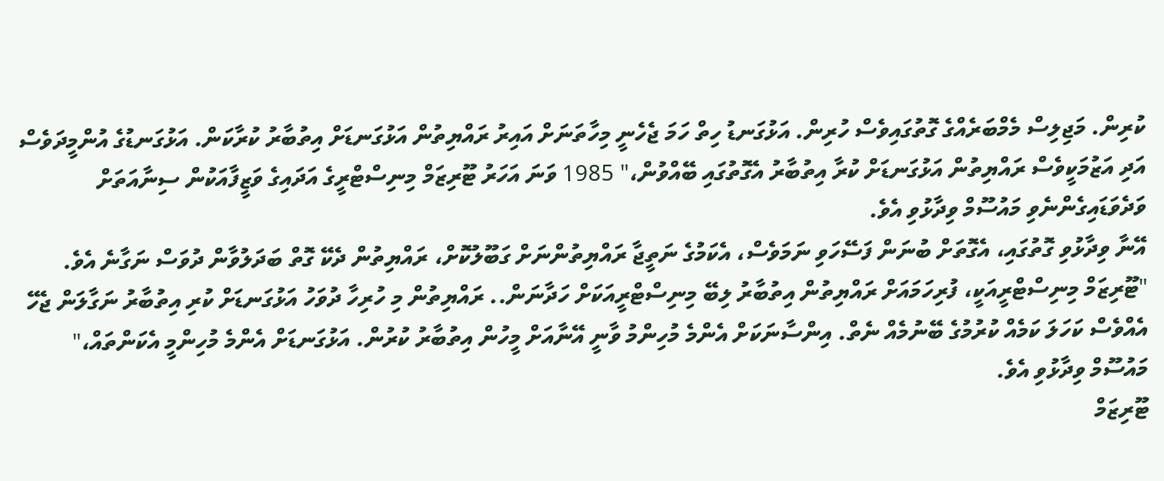ކުރިން. މަޖިލިސް މެމްބަރެއްގެ ގޮތުގައިވެސް ހުރިން. އަޅުގަނޑު ހިތް ހަމަ ޖެހެނީ މިހާތަނަށް އައިރު ރައްޔިތުން އަޅުގަނޑަށް އިތުބާރު ކުރާކަން. އަޅުގަނޑުގެ އުންމީދަވެސް އަދި އަޒުމަކީވެސް ރައްޔިތުން އަޅުގަނޑަށް ކުރާ އިތުބާރު އެގޮތުގައި ބޭއްވުން،" 1985 ވަނަ އަހަރު ޓޫރިޒަމް މިނިސްޓްރީގެ އަދައިގެ ވަޒީފާއަކުން ސިނާއަތަށް ވަދެވަޑައިގެންނެވި މައުސޫމް ވިދާޅުވި އެވެ.
އޭނާ ވިދާޅުވި ގޮތުގައި، އެގޮތަށް ބުނަން ފަސޭހަވި ނަމަވެސް، އެކަމުގެ ނަތީޖާ ރައްޔިތުންނަށް ގަބޫލުކޮށް، ރައްޔިތުން ދެކޭ ގޮތް ބަދަލުވާން ދުވަސް ނަގާނެ އެވެ.
"ޓޫރިޒަމް މިނިސްޓްރީއަކީ، ފުރިހަމައަށް ރައްޔިތުން އިތުބާރު ލިބޭ މިނިސްޓްރީއަކަށް ހަދާނަން.. ރައްޔިތުން މި ހުރިހާ ދުވަހު އަޅުގަނޑަށް ކުރި އިތުބާރު ނަގާލަން ޖެހޭ އެއްވެސް ކަހަލަ ކަމެއް ކުރުމުގެ ބޭނުމެއް ނެތް. އިންސާނަކަށް އެންމެ މުހިންމު ވާނީ އޭނާއަށް މީހުން އިތުބާރު ކުރުން. އަޅުގަނޑަށް އެންމެ މުހިންމީ އެކަންތައް،" މައުސޫމް ވިދާޅުވި އެވެ.
ޓޫރިޒަމް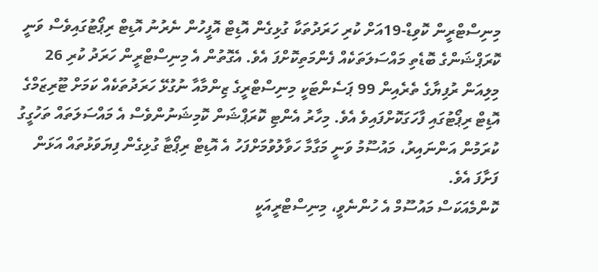މިނިސްޓްރީން ކޮވިޑް-19އަށް ކުރި ހަރަދުތަކާ ގުޅިގެން އޮޑިޓް އޮފީހުން ނެރުނު އޮޑިޓް ރިޕޯޓުގައިވެސް ވަނީ ކޮރަޕްޝަންގެ ބޮޑެތި މައްސަލަތަކެއް ފެންމަތިކޮށްފަ އެވެ. އެގޮތުން އެ މިނިސްޓްރީން ހަރަދު ކުރި 26 މިލިއަން ރުފިޔާގެ ތެރެއިން 99 ޕަސެންޓަކީ މިނިސްޓްރީގެ ޒިންމާއާ ނުގުޅޭ ހަރަދުތަކެއް ކަމަށް ޓޫރިޒަމްގެ އޮޑިޓް ރިޕޯޓުގައި ފާހަގަކޮށްފައިވެ އެވެ. މިހާރު އެންޓި ކޮރަޕްޝަން ކޮމިޝަނުންވެސް އެ މައްސަލަތައް ތަހުގީގު ކުރަމުން އަންނައިރު، މައުސޫމު ވަނީ މަގާމާ ހަވާލުވުމަށްފަހު އެ އޮޑިޓް ރިޕޯޓާ ގުޅިގެން ފިޔަވަޅުތައް އަޅަން ފަށާފަ އެވެ.
ކޮންމެއަކަސް މައުސޫމް އެ ހުންނެވީ، މިނިސްޓްރީއަކީ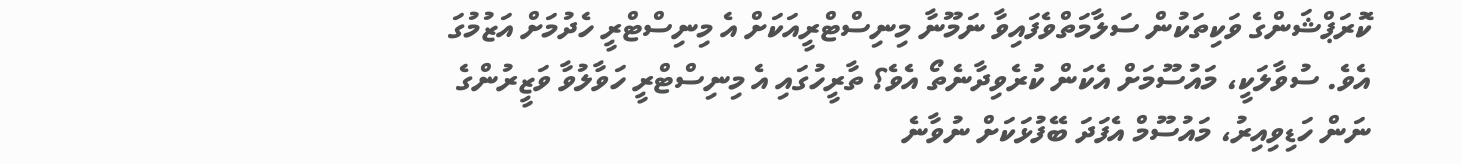ކޮރަޕްޝަންގެ ވަކިތަކުން ސަލާމަތްވެފައިވާ ނަމޫނާ މިނިސްޓްރީއަކަށް އެ މިނިސްޓްރީ ހެދުމަށް އަޒުމުގަ އެވެ. ސުވާލަކީ، މައުސޫމަށް އެކަން ކުރެވިދާނެތޯ އެވެ؟ ތާރީހުގައި އެ މިނިސްޓްރީ ހަވާލުވާ ވަޒީރުންގެ ނަން ހަޑިވިއިރު، މައުސޫމް އެފަދަ ބޭފުޅަކަށް ނުވާނެ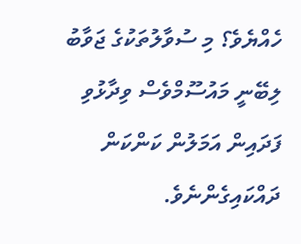ހެއްޔެވެ؟ މި ސުވާލުތަކުގެ ޖަވާބު ލިބޭނީ މައުސޫމްވެސް ވިދާޅުވި ފަދައިން އަމަލުން ކަންކަން ދައްކައިގެންނެވެ.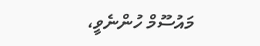މައުސޫމް ހުންނެވީ،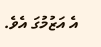އެ އަޒުމުގަ އެވެ.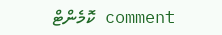comment ކޮމެންޓް